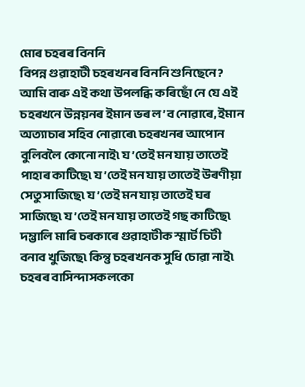মোৰ চহৰৰ বিননি
বিপন্ন গুৱাহাটী চহৰখনৰ বিননি শুনিছেনে? আমি বাৰু এই কথা উপলব্ধি কৰিছোঁ নে যে এই চহৰখনে উন্নয়নৰ ইমান ভৰ ল’ব নোৱাৰে, ইমান অত্যাচাৰ সহিব নোৱাৰে৷ চহৰখনৰ আপোন বুলিবলৈ কোনো নাই৷ য’তেই মন যায় তাতেই পাহাৰ কাটিছে৷ য’তেই মন যায় তাতেই উৰণীয়া সেতু সাজিছে৷ য’তেই মন যায় তাতেই ঘৰ সাজিছে৷ য’তেই মন যায় তাতেই গছ কাটিছে৷ দম্ভালি মাৰি চৰকাৰে গুৱাহাটীক স্মাৰ্ট চিটী বনাব খুজিছে৷ কিন্তু চহৰখনক সুধি চোৱা নাই৷ চহৰৰ বাসিন্দাসকলকো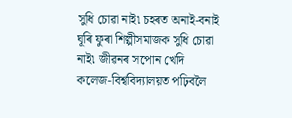সুধি চোৱা নাই৷ চহৰত অনাই-বনাই ঘূৰি ফুৰা শিল্পীসমাজক সুধি চোৱা নাই৷ জীৱনৰ সপোন খেদি কলেজ-বিশ্ববিদ্যালয়ত পঢ়িবলৈ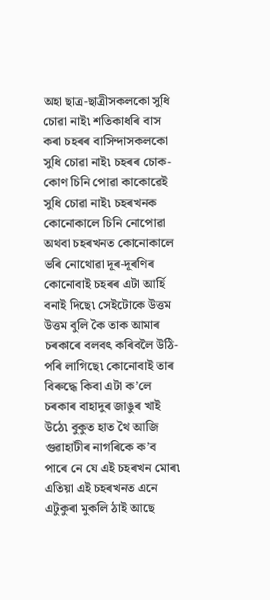অহা ছাত্ৰ-ছাত্ৰীসকলকো সুধি চোৱা নাই৷ শতিকাধৰি বাস কৰা চহৰৰ বাসিন্দাসকলকো সুধি চোৱা নাই৷ চহৰৰ চোক-কোণ চিনি পোৱা কাকোৱেই সুধি চোৱা নাই৷ চহৰখনক কোনোকালে চিনি নোপোৱা অথবা চহৰখনত কোনোকালে ভৰি নোথোৱা দূৰ-দূৰণিৰ কোনোবাই চহৰৰ এটা আৰ্হি বনাই দিছে৷ সেইটোকে উত্তম উত্তম বুলি কৈ তাক আমাৰ চৰকাৰে বলবৎ কৰিবলৈ উঠি-পৰি লাগিছে৷ কোনোবাই তাৰ বিৰুদ্ধে কিবা এটা ক’লে চৰকাৰ বাহাদুৰ জাঙুৰ খাই উঠে৷ বুকুত হাত থৈ আজি গুৱাহাটীৰ নাগৰিকে ক’ব পাৰে নে যে এই চহৰখন মোৰ৷ এতিয়া এই চহৰখনত এনে এটুকুৰা মুকলি ঠাই আছে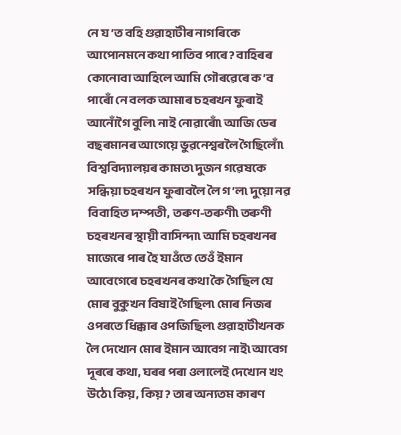নে য’ত বহি গুৱাহাটীৰ নাগৰিকে আপোনমনে কথা পাতিব পাৰে? বাহিৰৰ কোনোবা আহিলে আমি গৌৰৱেৰে ক’ব পাৰোঁ নে বলক আমাৰ চহৰখন ফুৰাই আনোঁগৈ বুলি৷ নাই নোৱাৰোঁ৷ আজি ডেৰ বছৰমানৰ আগেয়ে ভুৱনেশ্বৰলৈ গৈছিলোঁ৷
বিশ্ববিদ্যালয়ৰ কামত৷ দুজন গৱেষকে সন্ধিয়া চহৰখন ফুৰাবলৈ লৈ গ’ল৷ দুয়ো নৱ বিবাহিত দম্পতী, তৰুণ-তৰুণী৷ তৰুণী চহৰখনৰ স্থায়ী বাসিন্দা৷ আমি চহৰখনৰ মাজেৰে পাৰ হৈ যাওঁতে তেওঁ ইমান আবেগেৰে চহৰখনৰ কথা কৈ গৈছিল যে মোৰ বুকুখন বিষাই গৈছিল৷ মোৰ নিজৰ ওপৰতে ধিক্কাৰ ওপজিছিল৷ গুৱাহাটীখনক লৈ দেখোন মোৰ ইমান আবেগ নাই৷ আবেগ দূৰৰে কথা, ঘৰৰ পৰা ওলালেই দেখোন খং উঠে৷ কিয়, কিয়? তাৰ অন্যতম কাৰণ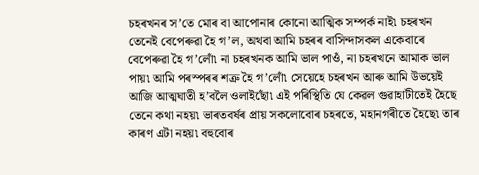চহৰখনৰ স’তে মোৰ বা আপোনাৰ কোনো আত্মিক সম্পৰ্ক নাই৷ চহৰখন তেনেই বেপেৰুৱা হৈ গ’ল, অথবা আমি চহৰৰ বাসিন্দাসকল একেবাৰে বেপেৰুৱা হৈ গ’লোঁ৷ না চহৰখনক আমি ভাল পাওঁ, না চহৰখনে আমাক ভাল পায়৷ আমি পৰস্পৰৰ শত্ৰু হৈ গ’লোঁ৷ সেয়েহে চহৰখন আৰু আমি উভয়েই আজি আত্মঘাতী হ’বলৈ ওলাইছোঁ৷ এই পৰিস্থিতি যে কেৱল গুৱাহাটীতেই হৈছে তেনে কথা নহয়৷ ভাৰতবৰ্ষৰ প্ৰায় সকলোবোৰ চহৰতে, মহানগৰীতে হৈছে৷ তাৰ কাৰণ এটা নহয়৷ বহুবোৰ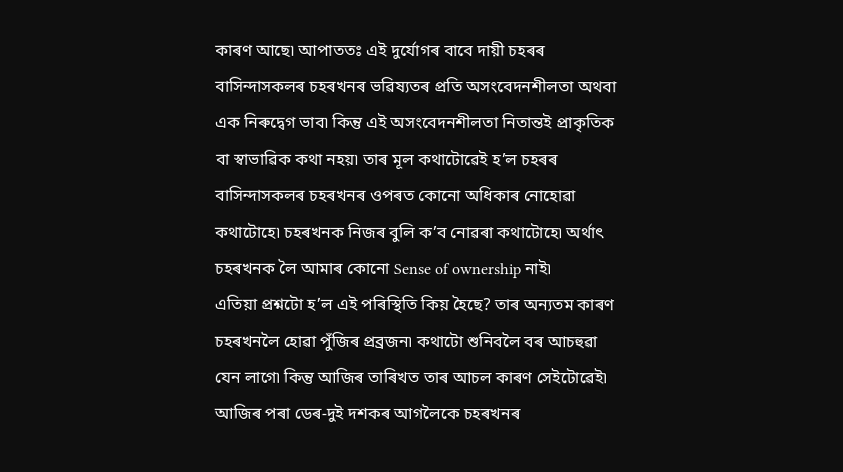কাৰণ আছে৷ আপাততঃ এই দুৰ্যোগৰ বাবে দায়ী চহৰৰ বাসিন্দাসকলৰ চহৰখনৰ ভৱিষ্যতৰ প্ৰতি অসংবেদনশীলতা অথবা এক নিৰুদ্বেগ ভাব৷ কিন্তু এই অসংবেদনশীলতা নিতান্তই প্ৰাকৃতিক বা স্বাভাৱিক কথা নহয়৷ তাৰ মূল কথাটোৱেই হ’ল চহৰৰ বাসিন্দাসকলৰ চহৰখনৰ ওপৰত কোনো অধিকাৰ নোহোৱা কথাটোহে৷ চহৰখনক নিজৰ বুলি ক’ব নোৱৰা কথাটোহে৷ অৰ্থাৎ চহৰখনক লৈ আমাৰ কোনো Sense of ownership নাই৷
এতিয়া প্ৰশ্নটো হ’ল এই পৰিস্থিতি কিয় হৈছে? তাৰ অন্যতম কাৰণ চহৰখনলৈ হোৱা পুঁজিৰ প্ৰব্ৰজন৷ কথাটো শুনিবলৈ বৰ আচহুৱা যেন লাগে৷ কিন্তু আজিৰ তাৰিখত তাৰ আচল কাৰণ সেইটোৱেই৷ আজিৰ পৰা ডেৰ-দুই দশকৰ আগলৈকে চহৰখনৰ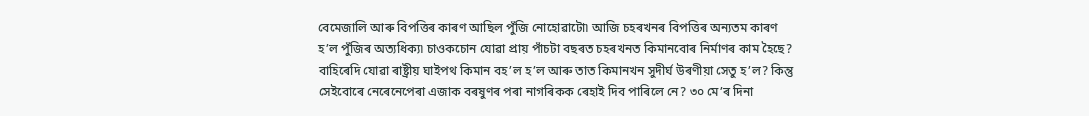বেমেজালি আৰু বিপত্তিৰ কাৰণ আছিল পুঁজি নোহোৱাটো৷ আজি চহৰখনৰ বিপত্তিৰ অন্যতম কাৰণ হ’ল পুঁজিৰ অত্যধিক্য৷ চাওকচোন যোৱা প্ৰায় পাঁচটা বছৰত চহৰখনত কিমানবোৰ নিৰ্মাণৰ কাম হৈছে? বাহিৰেদি যোৱা ৰাষ্ট্ৰীয় ঘাইপথ কিমান বহ’ল হ’ল আৰু তাত কিমানখন সুদীৰ্ঘ উৰণীয়া সেতু হ’ল? কিন্তু সেইবোৰে নেৰেনেপেৰা এজাক বৰষুণৰ পৰা নাগৰিকক ৰেহাই দিব পাৰিলে নে? ৩০ মে’ৰ দিনা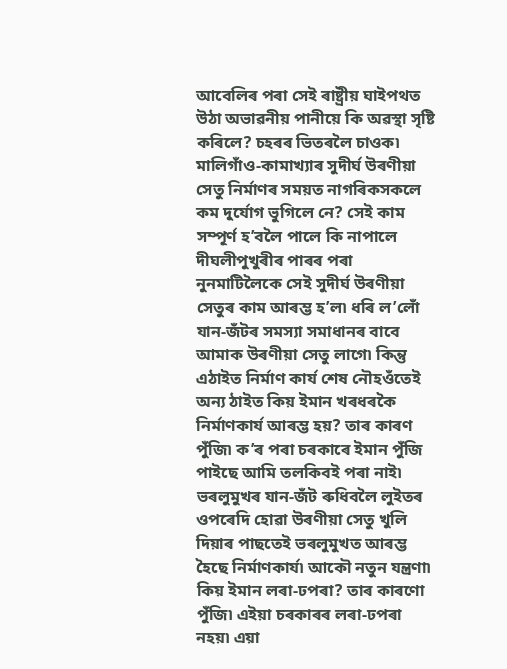আবেলিৰ পৰা সেই ৰাষ্ট্ৰীয় ঘাইপথত উঠা অভাৱনীয় পানীয়ে কি অৱস্থা সৃষ্টি কৰিলে? চহৰৰ ভিতৰলৈ চাওক৷ মালিগাঁও-কামাখ্যাৰ সুদীৰ্ঘ উৰণীয়া সেতু নিৰ্মাণৰ সময়ত নাগৰিকসকলে কম দুৰ্যোগ ভুগিলে নে? সেই কাম সম্পূৰ্ণ হ’বলৈ পালে কি নাপালে দীঘলীপুখুৰীৰ পাৰৰ পৰা নুনমাটিলৈকে সেই সুদীৰ্ঘ উৰণীয়া সেতুৰ কাম আৰম্ভ হ’ল৷ ধৰি ল’লোঁ যান-জঁটৰ সমস্যা সমাধানৰ বাবে আমাক উৰণীয়া সেতু লাগে৷ কিন্তু এঠাইত নিৰ্মাণ কাৰ্য শেষ নৌহওঁতেই অন্য ঠাইত কিয় ইমান খৰধৰকৈ নিৰ্মাণকাৰ্য আৰম্ভ হয়? তাৰ কাৰণ পুঁজি৷ ক’ৰ পৰা চৰকাৰে ইমান পুঁজি পাইছে আমি তলকিবই পৰা নাই৷ ভৰলুমুখৰ যান-জঁট ৰুধিবলৈ লুইতৰ ওপৰেদি হোৱা উৰণীয়া সেতু খুলি দিয়াৰ পাছতেই ভৰলুমুখত আৰম্ভ হৈছে নিৰ্মাণকাৰ্য৷ আকৌ নতুন যন্ত্ৰণা৷ কিয় ইমান লৰা-ঢপৰা? তাৰ কাৰণো পুঁজি৷ এইয়া চৰকাৰৰ লৰা-ঢপৰা নহয়৷ এয়া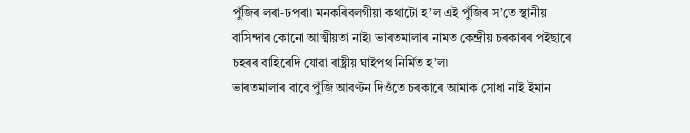পুঁজিৰ লৰা-ঢপৰা৷ মনকৰিবলগীয়া কথাটো হ’ল এই পুঁজিৰ স’তে স্থানীয় বাসিন্দাৰ কোনো আত্মীয়তা নাই৷ ভাৰতমালাৰ নামত কেন্দ্ৰীয় চৰকাৰৰ পইছাৰে চহৰৰ বাহিৰেদি যোৱা ৰাষ্ট্ৰীয় ঘাইপথ নিৰ্মিত হ’ল৷
ভাৰতমালাৰ বাবে পুঁজি আবণ্টন দিওঁতে চৰকাৰে আমাক সোধা নাই ইমান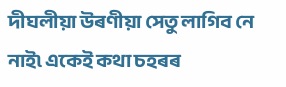দীঘলীয়া উৰণীয়া সেতু লাগিব নে নাই৷ একেই কথা চহৰৰ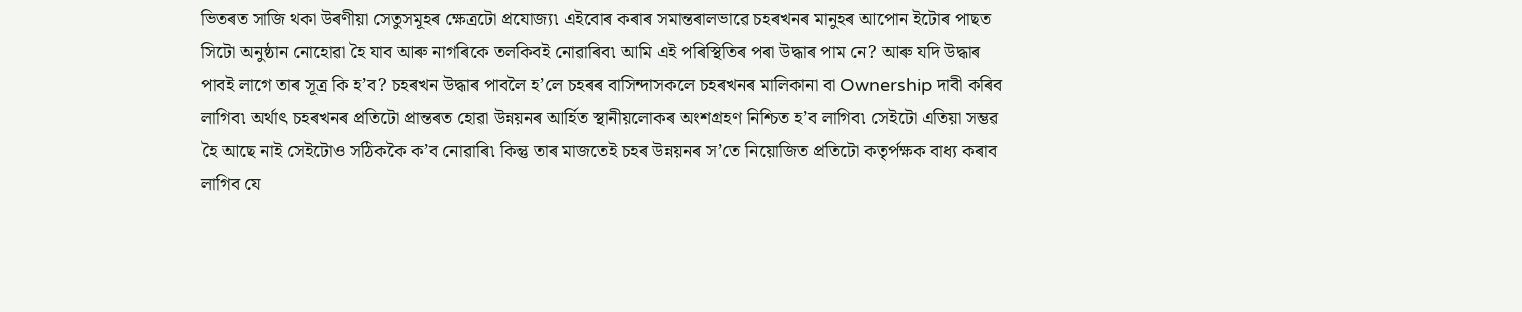ভিতৰত সাজি থকা উৰণীয়া সেতুসমূহৰ ক্ষেত্ৰটো প্ৰযোজ্য৷ এইবোৰ কৰাৰ সমান্তৰালভাৱে চহৰখনৰ মানুহৰ আপোন ইটোৰ পাছত সিটো অনুষ্ঠান নোহোৱা হৈ যাব আৰু নাগৰিকে তলকিবই নোৱাৰিব৷ আমি এই পৰিস্থিতিৰ পৰা উদ্ধাৰ পাম নে? আৰু যদি উদ্ধাৰ পাবই লাগে তাৰ সূত্ৰ কি হ’ব? চহৰখন উদ্ধাৰ পাবলৈ হ’লে চহৰৰ বাসিন্দাসকলে চহৰখনৰ মালিকানা বা Ownership দাবী কৰিব লাগিব৷ অৰ্থাৎ চহৰখনৰ প্ৰতিটো প্ৰান্তৰত হোৱা উন্নয়নৰ আৰ্হিত স্থানীয়লোকৰ অংশগ্ৰহণ নিশ্চিত হ’ব লাগিব৷ সেইটো এতিয়া সম্ভৱ হৈ আছে নাই সেইটোও সঠিককৈ ক’ব নোৱাৰি৷ কিন্তু তাৰ মাজতেই চহৰ উন্নয়নৰ স’তে নিয়োজিত প্ৰতিটো কতৃৰ্পক্ষক বাধ্য কৰাব লাগিব যে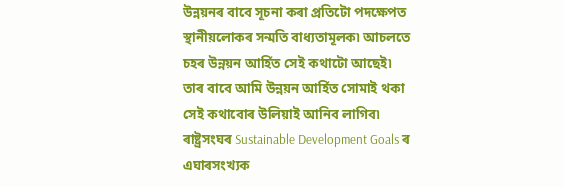উন্নয়নৰ বাবে সূচনা কৰা প্ৰতিটো পদক্ষেপত স্থানীয়লোকৰ সন্মতি বাধ্যতামূলক৷ আচলতে চহৰ উন্নয়ন আৰ্হিত সেই কথাটো আছেই৷
তাৰ বাবে আমি উন্নয়ন আৰ্হিত সোমাই থকা সেই কথাবোৰ উলিয়াই আনিব লাগিব৷ ৰাষ্ট্ৰসংঘৰ Sustainable Development Goals ৰ এঘাৰসংখ্যক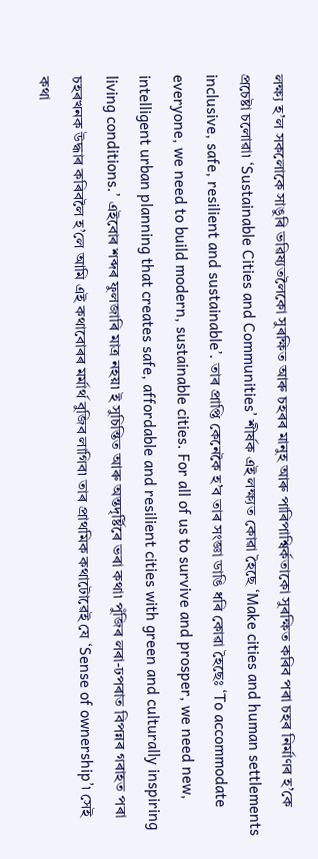লক্ষ্য হ’ল সকলোকে সাঙুৰি ভৱিষ্যতলৈকো সুৰক্ষিত আৰু চহৰৰ মানুহ আৰু পাৰিপাশ্বিৰ্কতাকো সুৰক্ষিত কৰিব পৰা চহৰ নিৰ্মাণৰ হ’কে প্ৰচেষ্টা চলোৱা৷ ‘Sustainable Cities and Communities’ শীৰ্ষক এই লক্ষ্যত কোৱা হৈছে ‘Make cities and human settlements inclusive, safe, resilient and sustainable’. তাৰ প্ৰাপ্তি কেনেকৈ হ’ব তাৰ সংজ্ঞা ডাঙি ধৰি কোৱা হৈছেঃ ‘To accommodate everyone, we need to build modern, sustainable cities. For all of us to survive and prosper, we need new, intelligent urban planning that creates safe, affordable and resilient cities with green and culturally inspiring living conditions.’ এইবোৰ শব্দৰ ফুলজাৰি মাত্ৰ নহয়৷ ই সুচিন্তিত আৰু অন্তদৃৰ্ষ্টিৰে ভৰা কথা৷ পুঁজিৰ লৰা-ঢপৰাত বিপন্নৰ গৰাহত পৰা চহৰখনক উদ্ধাৰ কৰিবলৈ হ’লে আমি এই কথাবোৰৰ মৰ্মাৰ্থ বুজিব লাগিব৷ তাৰ প্ৰাথমিক কথাটোৱেই যে ‘Sense of ownership’৷ সেই কথা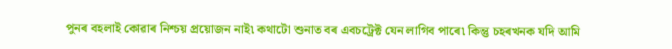পুনৰ বহলাই কোৱাৰ নিশ্চয় প্ৰয়োজন নাই৷ কথাটো শুনাত বৰ এবচট্ৰেক্ট যেন লাগিব পাৰে৷ কিন্তু চহৰখনক যদি আমি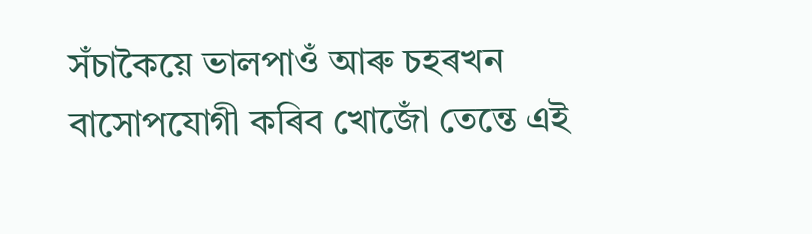সঁচাকৈয়ে ভালপাওঁ আৰু চহৰখন বাসোপযোগী কৰিব খোজোঁ তেন্তে এই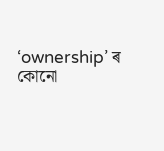‘ownership’ ৰ কোনো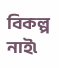বিকল্প নাই৷